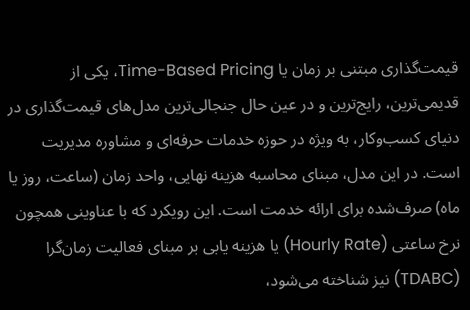قیمت‌گذاری مبتنی بر زمان یا Time-Based Pricing، یکی از قدیمی‌ترین، رایج‌ترین و در عین حال جنجالی‌ترین مدل‌های قیمت‌گذاری در دنیای کسب‌وکار، به ویژه در حوزه خدمات حرفه‌ای و مشاوره مدیریت است. در این مدل، مبنای محاسبه هزینه نهایی، واحد زمان (ساعت، روز یا ماه) صرف‌شده برای ارائه خدمت است. این رویکرد که با عناوینی همچون نرخ ساعتی (Hourly Rate) یا هزینه یابی بر مبنای فعالیت زمان‌گرا (TDABC) نیز شناخته می‌شود،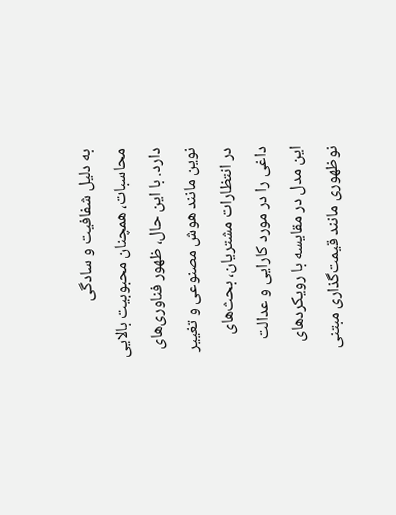به دلیل شفافیت و سادگی محاسبات، همچنان محبوبیت بالایی دارد. با این حال، ظهور فناوری‌های نوین مانند هوش مصنوعی و تغییر در انتظارات مشتریان، بحث‌های داغی را در مورد کارایی و عدالت این مدل در مقایسه با رویکردهای نوظهوری مانند قیمت‌گذاری مبتنی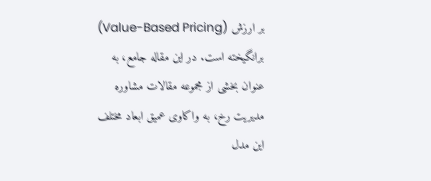بر ارزش (Value-Based Pricing) برانگیخته است. در این مقاله جامع، به عنوان بخشی از مجموعه مقالات مشاوره مدیریت رخ، به واکاوی عمیق ابعاد مختلف این مدل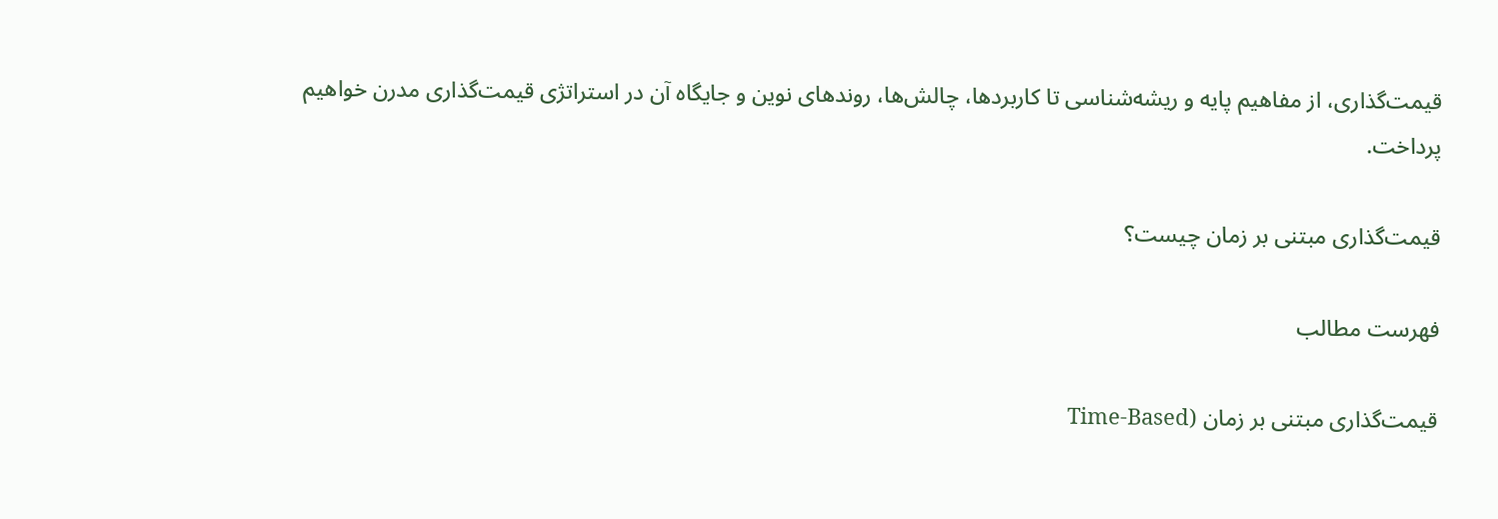قیمت‌گذاری، از مفاهیم پایه و ریشه‌شناسی تا کاربردها، چالش‌ها، روندهای نوین و جایگاه آن در استراتژی قیمت‌گذاری مدرن خواهیم پرداخت.

قیمت‌گذاری مبتنی بر زمان چیست؟

فهرست مطالب

قیمت‌گذاری مبتنی بر زمان (Time-Based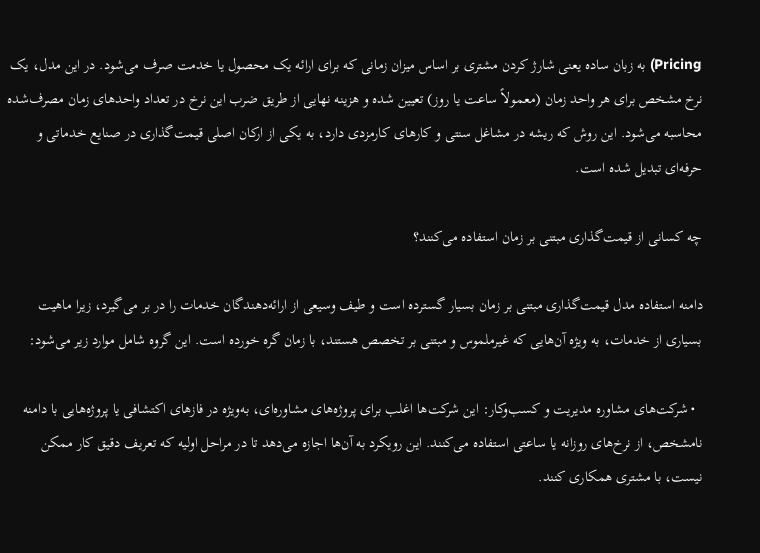Pricing) به زبان ساده یعنی شارژ کردن مشتری بر اساس میزان زمانی که برای ارائه یک محصول یا خدمت صرف می‌شود. در این مدل، یک نرخ مشخص برای هر واحد زمان (معمولاً ساعت یا روز) تعیین شده و هزینه نهایی از طریق ضرب این نرخ در تعداد واحدهای زمان مصرف‌شده محاسبه می‌شود. این روش که ریشه در مشاغل سنتی و کارهای کارمزدی دارد، به یکی از ارکان اصلی قیمت‌گذاری در صنایع خدماتی و حرفه‌ای تبدیل شده است.

چه کسانی از قیمت‌گذاری مبتنی بر زمان استفاده می‌کنند؟

دامنه استفاده مدل قیمت‌گذاری مبتنی بر زمان بسیار گسترده است و طیف وسیعی از ارائه‌دهندگان خدمات را در بر می‌گیرد، زیرا ماهیت بسیاری از خدمات، به ویژه آن‌هایی که غیرملموس و مبتنی بر تخصص هستند، با زمان گره خورده است. این گروه شامل موارد زیر می‌شود:

  • شرکت‌های مشاوره مدیریت و کسب‌وکار: این شرکت‌ها اغلب برای پروژه‌های مشاوره‌ای، به‌ویژه در فازهای اکتشافی یا پروژه‌هایی با دامنه نامشخص، از نرخ‌های روزانه یا ساعتی استفاده می‌کنند. این رویکرد به آن‌ها اجازه می‌دهد تا در مراحل اولیه که تعریف دقیق کار ممکن نیست، با مشتری همکاری کنند.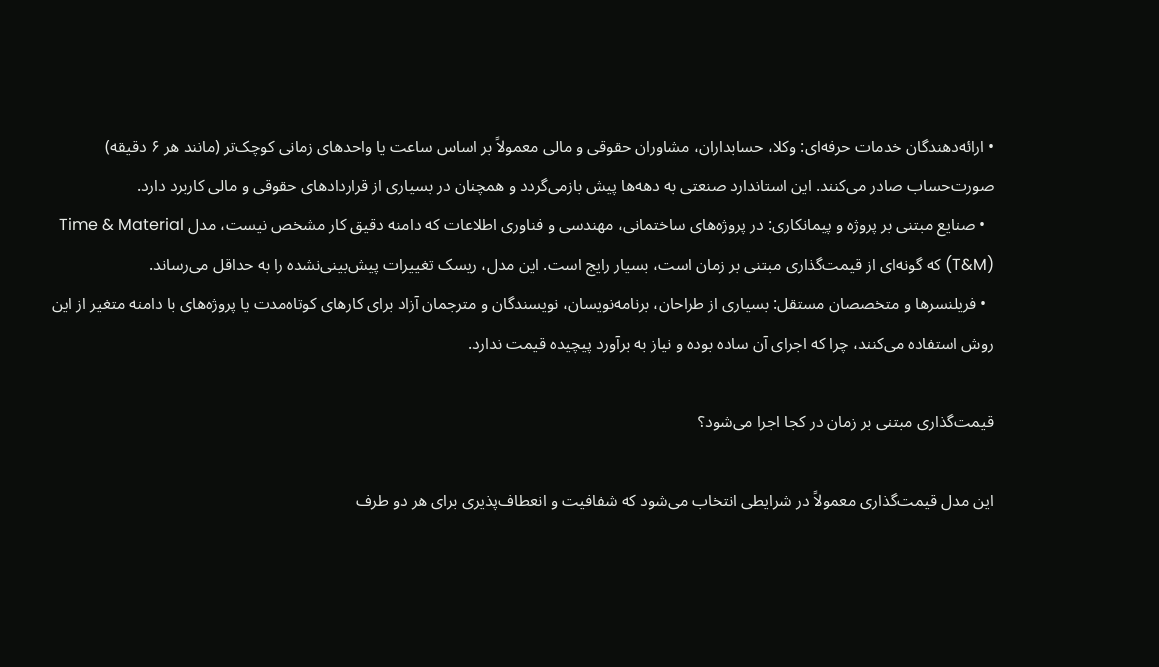• ارائه‌دهندگان خدمات حرفه‌ای: وکلا، حسابداران، مشاوران حقوقی و مالی معمولاً بر اساس ساعت یا واحدهای زمانی کوچک‌تر (مانند هر ۶ دقیقه) صورت‌حساب صادر می‌کنند. این استاندارد صنعتی به دهه‌ها پیش بازمی‌گردد و همچنان در بسیاری از قراردادهای حقوقی و مالی کاربرد دارد.
  • صنایع مبتنی بر پروژه و پیمانکاری: در پروژه‌های ساختمانی، مهندسی و فناوری اطلاعات که دامنه دقیق کار مشخص نیست، مدل Time & Material (T&M) که گونه‌ای از قیمت‌گذاری مبتنی بر زمان است، بسیار رایج است. این مدل، ریسک تغییرات پیش‌بینی‌نشده را به حداقل می‌رساند.
  • فریلنسرها و متخصصان مستقل: بسیاری از طراحان، برنامه‌نویسان، نویسندگان و مترجمان آزاد برای کارهای کوتاه‌مدت یا پروژه‌های با دامنه متغیر از این روش استفاده می‌کنند، چرا که اجرای آن ساده بوده و نیاز به برآورد پیچیده قیمت ندارد.

قیمت‌گذاری مبتنی بر زمان در کجا اجرا می‌شود؟

این مدل قیمت‌گذاری معمولاً در شرایطی انتخاب می‌شود که شفافیت و انعطاف‌پذیری برای هر دو طرف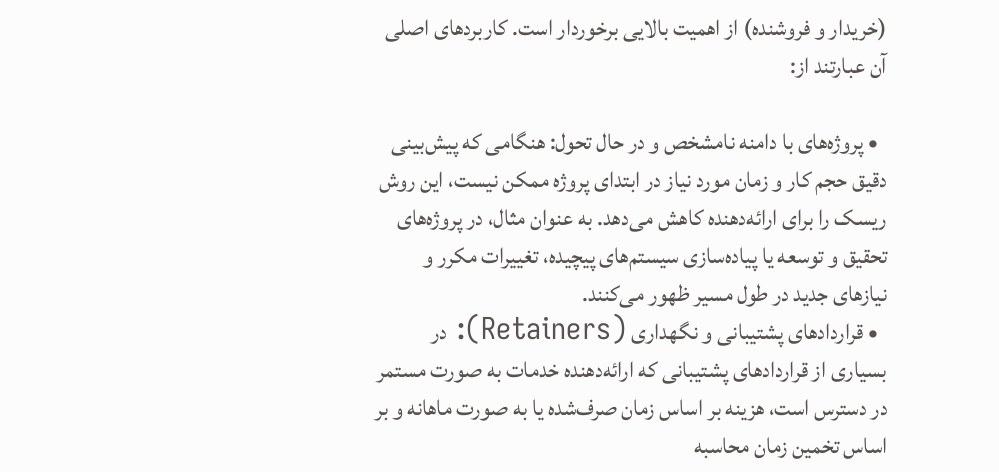(خریدار و فروشنده) از اهمیت بالایی برخوردار است. کاربردهای اصلی آن عبارتند از:

  • پروژه‌های با دامنه نامشخص و در حال تحول: هنگامی که پیش‌بینی دقیق حجم کار و زمان مورد نیاز در ابتدای پروژه ممکن نیست، این روش ریسک را برای ارائه‌دهنده کاهش می‌دهد. به عنوان مثال، در پروژه‌های تحقیق و توسعه یا پیاده‌سازی سیستم‌های پیچیده، تغییرات مکرر و نیازهای جدید در طول مسیر ظهور می‌کنند.
  • قراردادهای پشتیبانی و نگهداری (Retainers): در بسیاری از قراردادهای پشتیبانی که ارائه‌دهنده خدمات به صورت مستمر در دسترس است، هزینه بر اساس زمان صرف‌شده یا به صورت ماهانه و بر اساس تخمین زمان محاسبه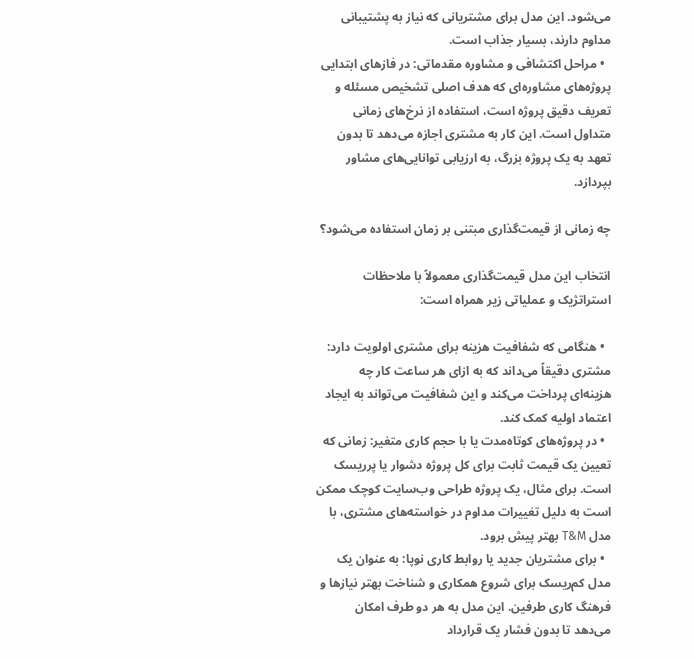می‌شود. این مدل برای مشتریانی که نیاز به پشتیبانی مداوم دارند، بسیار جذاب است.
  • مراحل اکتشافی و مشاوره مقدماتی: در فازهای ابتدایی پروژه‌های مشاوره‌ای که هدف اصلی تشخیص مسئله و تعریف دقیق پروژه است، استفاده از نرخ‌های زمانی متداول است. این کار به مشتری اجازه می‌دهد تا بدون تعهد به یک پروژه بزرگ، به ارزیابی توانایی‌های مشاور بپردازد.

چه زمانی از قیمت‌گذاری مبتنی بر زمان استفاده می‌شود؟

انتخاب این مدل قیمت‌گذاری معمولاً با ملاحظات استراتژیک و عملیاتی زیر همراه است:

  • هنگامی که شفافیت هزینه برای مشتری اولویت دارد: مشتری دقیقاً می‌داند که به ازای هر ساعت کار چه هزینه‌ای پرداخت می‌کند و این شفافیت می‌تواند به ایجاد اعتماد اولیه کمک کند.
  • در پروژه‌های کوتاه‌مدت یا با حجم کاری متغیر: زمانی که تعیین یک قیمت ثابت برای کل پروژه دشوار یا پرریسک است. برای مثال، یک پروژه طراحی وب‌سایت کوچک ممکن است به دلیل تغییرات مداوم در خواسته‌های مشتری، با مدل T&M بهتر پیش برود.
  • برای مشتریان جدید یا روابط کاری نوپا: به عنوان یک مدل کم‌ریسک برای شروع همکاری و شناخت بهتر نیازها و فرهنگ کاری طرفین. این مدل به هر دو طرف امکان می‌دهد تا بدون فشار یک قرارداد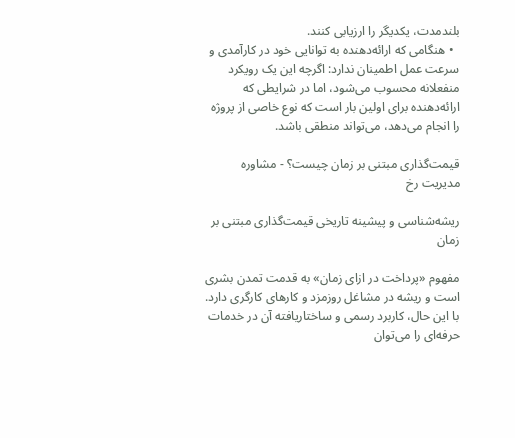بلندمدت، یکدیگر را ارزیابی کنند.
  • هنگامی که ارائه‌دهنده به توانایی خود در کارآمدی و سرعت عمل اطمینان ندارد: اگرچه این یک رویکرد منفعلانه محسوب می‌شود، اما در شرایطی که ارائه‌دهنده برای اولین بار است که نوع خاصی از پروژه را انجام می‌دهد، می‌تواند منطقی باشد.

قیمت‌گذاری مبتنی بر زمان چیست؟ - مشاوره مدیریت رخ

ریشه‌شناسی و پیشینه تاریخی قیمت‌گذاری مبتنی بر زمان

مفهوم «پرداخت در ازای زمان» به قدمت تمدن بشری است و ریشه در مشاغل روزمزد و کارهای کارگری دارد. با این حال، کاربرد رسمی و ساختاریافته آن در خدمات حرفه‌ای را می‌توان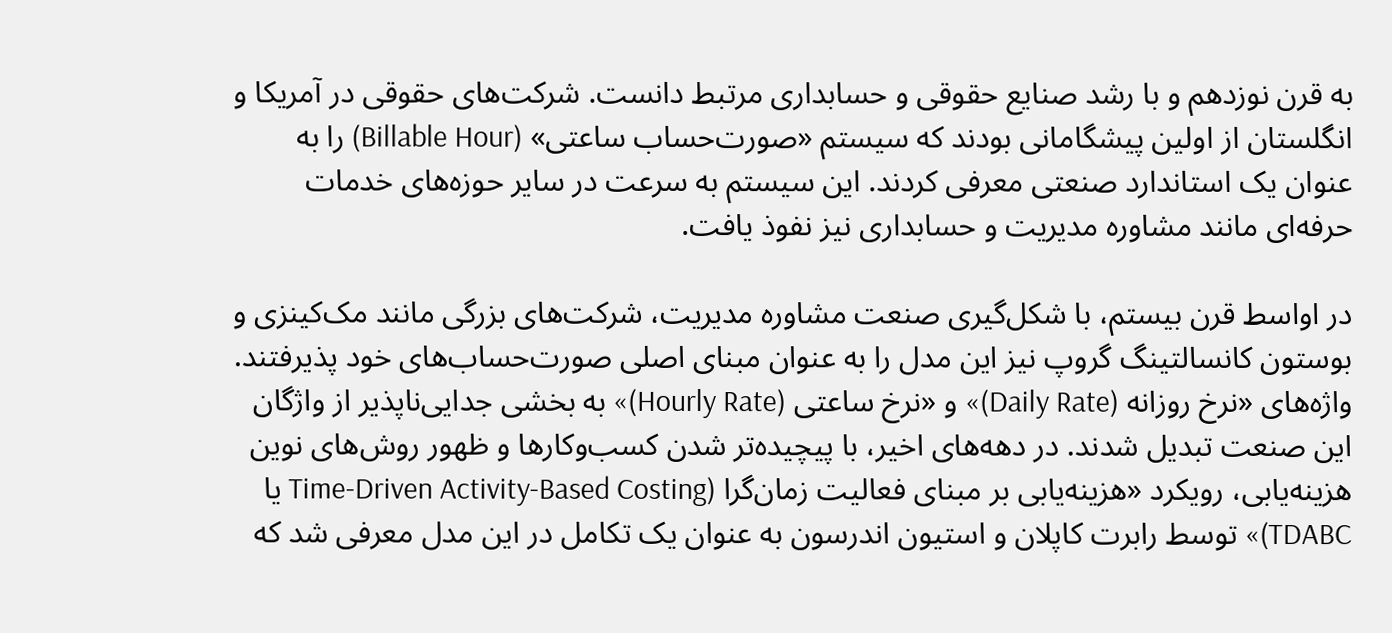به قرن نوزدهم و با رشد صنایع حقوقی و حسابداری مرتبط دانست. شرکت‌های حقوقی در آمریکا و انگلستان از اولین پیشگامانی بودند که سیستم «صورت‌حساب ساعتی» (Billable Hour) را به عنوان یک استاندارد صنعتی معرفی کردند. این سیستم به سرعت در سایر حوزه‌های خدمات حرفه‌ای مانند مشاوره مدیریت و حسابداری نیز نفوذ یافت.

در اواسط قرن بیستم، با شکل‌گیری صنعت مشاوره مدیریت، شرکت‌های بزرگی مانند مک‌کینزی و بوستون کانسالتینگ گروپ نیز این مدل را به عنوان مبنای اصلی صورت‌حساب‌های خود پذیرفتند. واژه‌های «نرخ روزانه (Daily Rate)» و «نرخ ساعتی (Hourly Rate)» به بخشی جدایی‌ناپذیر از واژگان این صنعت تبدیل شدند. در دهه‌های اخیر، با پیچیده‌تر شدن کسب‌وکارها و ظهور روش‌های نوین هزینه‌یابی، رویکرد «هزینه‌یابی بر مبنای فعالیت زمان‌گرا (Time-Driven Activity-Based Costing یا TDABC)» توسط رابرت کاپلان و استیون اندرسون به عنوان یک تکامل در این مدل معرفی شد که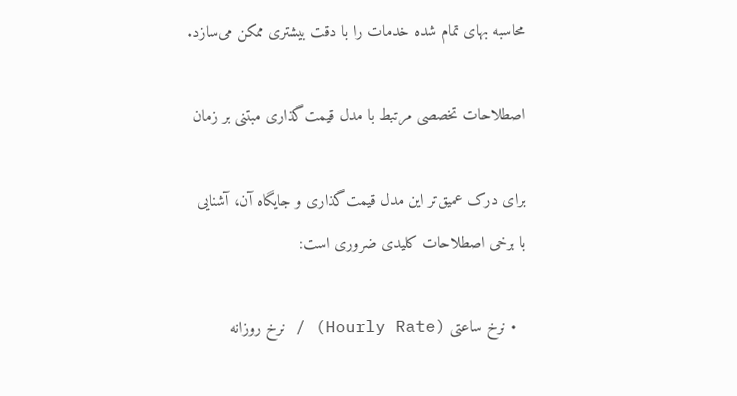محاسبه بهای تمام شده خدمات را با دقت بیشتری ممکن می‌سازد.

اصطلاحات تخصصی مرتبط با مدل قیمت‌گذاری مبتنی بر زمان

برای درک عمیق‌تر این مدل قیمت‌گذاری و جایگاه آن، آشنایی با برخی اصطلاحات کلیدی ضروری است:

  • نرخ ساعتی (Hourly Rate) / نرخ روزانه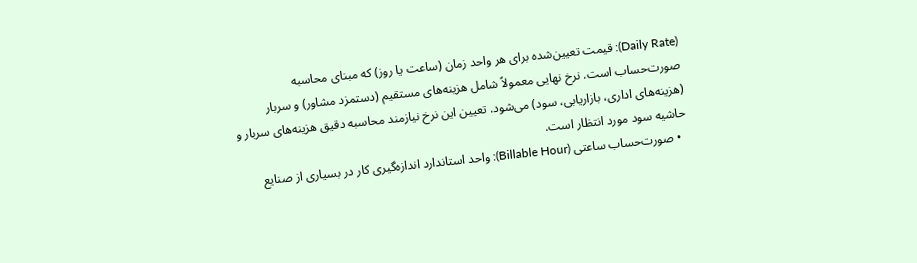(Daily Rate): قیمت تعیین‌شده برای هر واحد زمان (ساعت یا روز) که مبنای محاسبه صورت‌حساب است. نرخ نهایی معمولاً شامل هزینه‌های مستقیم (دستمزد مشاور) و سربار (هزینه‌های اداری، بازاریابی، سود) می‌شود. تعیین این نرخ نیازمند محاسبه دقیق هزینه‌های سربار و حاشیه سود مورد انتظار است.
  • صورت‌حساب ساعتی (Billable Hour): واحد استاندارد اندازه‌گیری کار در بسیاری از صنایع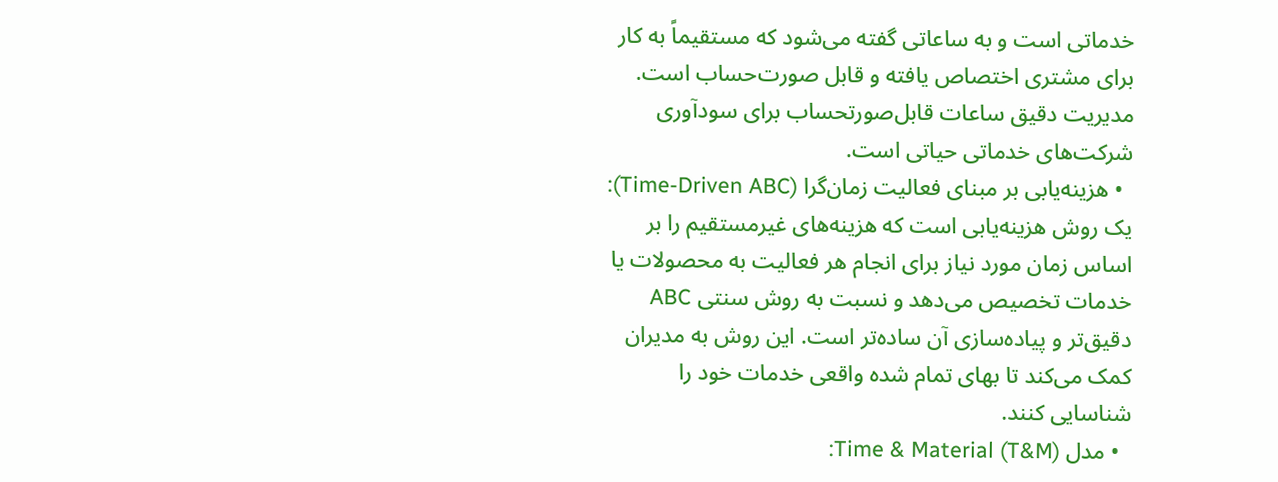خدماتی است و به ساعاتی گفته می‌شود که مستقیماً به کار برای مشتری اختصاص یافته و قابل صورت‌حساب است. مدیریت دقیق ساعات قابل‌صورتحساب برای سودآوری شرکت‌های خدماتی حیاتی است.
  • هزینه‌یابی بر مبنای فعالیت زمان‌گرا (Time-Driven ABC): یک روش هزینه‌یابی است که هزینه‌های غیرمستقیم را بر اساس زمان مورد نیاز برای انجام هر فعالیت به محصولات یا خدمات تخصیص می‌دهد و نسبت به روش سنتی ABC دقیق‌تر و پیاده‌سازی آن ساده‌تر است. این روش به مدیران کمک می‌کند تا بهای تمام شده واقعی خدمات خود را شناسایی کنند.
  • مدل Time & Material (T&M):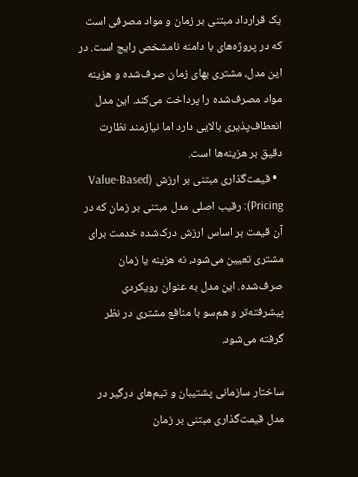یک قرارداد مبتنی بر زمان و مواد مصرفی است که در پروژه‌های با دامنه نامشخص رایج است. در این مدل، مشتری بهای زمان صرف‌شده و هزینه مواد مصرف‌شده را پرداخت می‌کند. این مدل انعطاف‌پذیری بالایی دارد اما نیازمند نظارت دقیق بر هزینه‌ها است.
  • قیمت‌گذاری مبتنی بر ارزش (Value-Based Pricing): رقیب اصلی مدل مبتنی بر زمان که در آن قیمت بر اساس ارزش درک‌شده خدمت برای مشتری تعیین می‌شود، نه هزینه یا زمان صرف‌شده. این مدل به عنوان رویکردی پیشرفته‌تر و هم‌سو با منافع مشتری در نظر گرفته می‌شود.

ساختار سازمانی پشتیبان و تیم‌های درگیر در مدل قیمت‌گذاری مبتنی بر زمان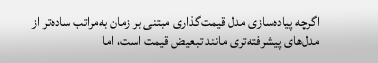اگرچه پیاده‌سازی مدل قیمت‌گذاری مبتنی بر زمان به‌مراتب ساده‌تر از مدل‌های پیشرفته‌تری مانند تبعیض قیمت است، اما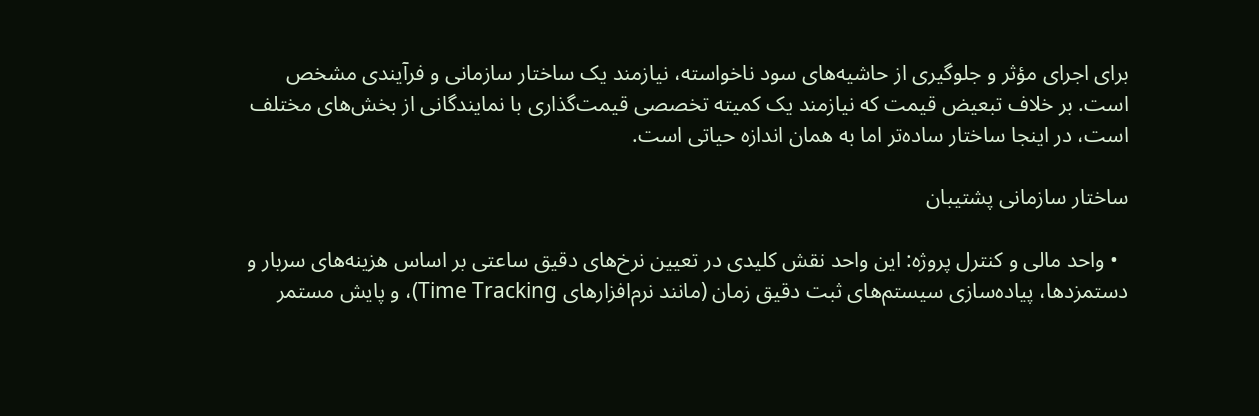برای اجرای مؤثر و جلوگیری از حاشیه‌های سود ناخواسته، نیازمند یک ساختار سازمانی و فرآیندی مشخص است. بر خلاف تبعیض قیمت که نیازمند یک کمیته تخصصی قیمت‌گذاری با نمایندگانی از بخش‌های مختلف است، در اینجا ساختار ساده‌تر اما به همان اندازه حیاتی است.

ساختار سازمانی پشتیبان

  • واحد مالی و کنترل پروژه: این واحد نقش کلیدی در تعیین نرخ‌های دقیق ساعتی بر اساس هزینه‌های سربار و دستمزدها، پیاده‌سازی سیستم‌های ثبت دقیق زمان (مانند نرم‌افزارهای Time Tracking)، و پایش مستمر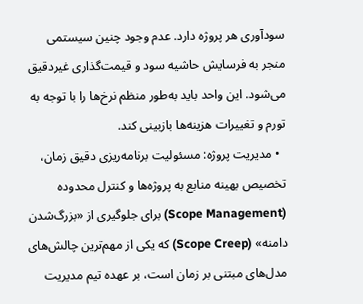سودآوری هر پروژه دارد. عدم وجود چنین سیستمی منجر به فرسایش حاشیه سود و قیمت‌گذاری غیردقیق می‌شود. این واحد باید به‌طور منظم نرخ‌ها را با توجه به تورم و تغییرات هزینه‌ها بازبینی کند.
  • مدیریت پروژه: مسئولیت برنامه‌ریزی دقیق زمان، تخصیص بهینه منابع به پروژه‌ها و کنترل محدوده (Scope Management) برای جلوگیری از «بزرگ‌شدن دامنه» (Scope Creep) که یکی از مهم‌ترین چالش‌های مدل‌های مبتنی بر زمان است، بر عهده تیم مدیریت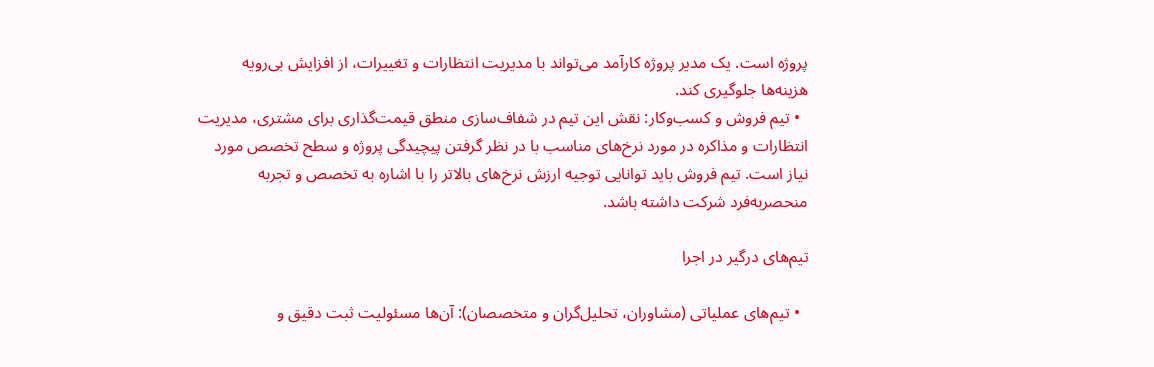پروژه است. یک مدیر پروژه کارآمد می‌تواند با مدیریت انتظارات و تغییرات، از افزایش بی‌رویه هزینه‌ها جلوگیری کند.
  • تیم فروش و کسب‌وکار: نقش این تیم در شفاف‌سازی منطق قیمت‌گذاری برای مشتری، مدیریت انتظارات و مذاکره در مورد نرخ‌های مناسب با در نظر گرفتن پیچیدگی پروژه و سطح تخصص مورد نیاز است. تیم فروش باید توانایی توجیه ارزش نرخ‌های بالاتر را با اشاره به تخصص و تجربه منحصربه‌فرد شرکت داشته باشد.

تیم‌های درگیر در اجرا

  • تیم‌های عملیاتی (مشاوران، تحلیل‌گران و متخصصان): آن‌ها مسئولیت ثبت دقیق و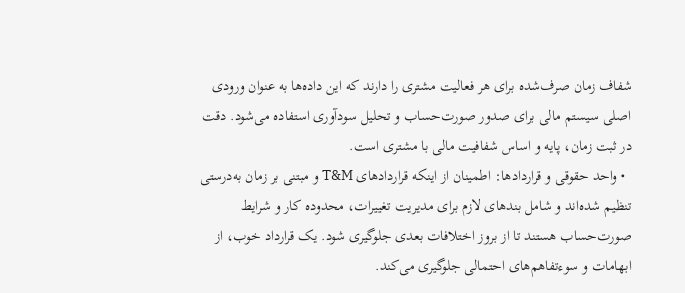شفاف زمان صرف‌شده برای هر فعالیت مشتری را دارند که این داده‌ها به عنوان ورودی اصلی سیستم مالی برای صدور صورت‌حساب و تحلیل سودآوری استفاده می‌شود. دقت در ثبت زمان، پایه و اساس شفافیت مالی با مشتری است.
  • واحد حقوقی و قراردادها: اطمینان از اینکه قراردادهای T&M و مبتنی بر زمان به‌درستی تنظیم شده‌اند و شامل بندهای لازم برای مدیریت تغییرات، محدوده کار و شرایط صورت‌حساب هستند تا از بروز اختلافات بعدی جلوگیری شود. یک قرارداد خوب، از ابهامات و سوءتفاهم‌های احتمالی جلوگیری می‌کند.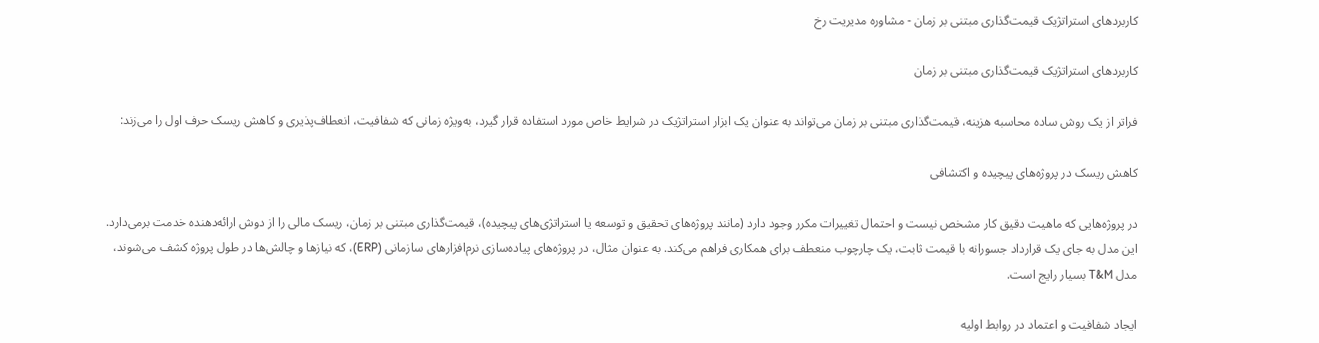کاربردهای استراتژیک قیمت‌گذاری مبتنی بر زمان - مشاوره مدیریت رخ

کاربردهای استراتژیک قیمت‌گذاری مبتنی بر زمان

فراتر از یک روش ساده محاسبه هزینه، قیمت‌گذاری مبتنی بر زمان می‌تواند به عنوان یک ابزار استراتژیک در شرایط خاص مورد استفاده قرار گیرد، به‌ویژه زمانی که شفافیت، انعطاف‌پذیری و کاهش ریسک حرف اول را می‌زند:

کاهش ریسک در پروژه‌های پیچیده و اکتشافی

در پروژه‌هایی که ماهیت دقیق کار مشخص نیست و احتمال تغییرات مکرر وجود دارد (مانند پروژه‌های تحقیق و توسعه یا استراتژی‌های پیچیده)، قیمت‌گذاری مبتنی بر زمان، ریسک مالی را از دوش ارائه‌دهنده خدمت برمی‌دارد. این مدل به جای یک قرارداد جسورانه با قیمت ثابت، یک چارچوب منعطف برای همکاری فراهم می‌کند. به عنوان مثال، در پروژه‌های پیاده‌سازی نرم‌افزارهای سازمانی (ERP)، که نیازها و چالش‌ها در طول پروژه کشف می‌شوند، مدل T&M بسیار رایج است.

ایجاد شفافیت و اعتماد در روابط اولیه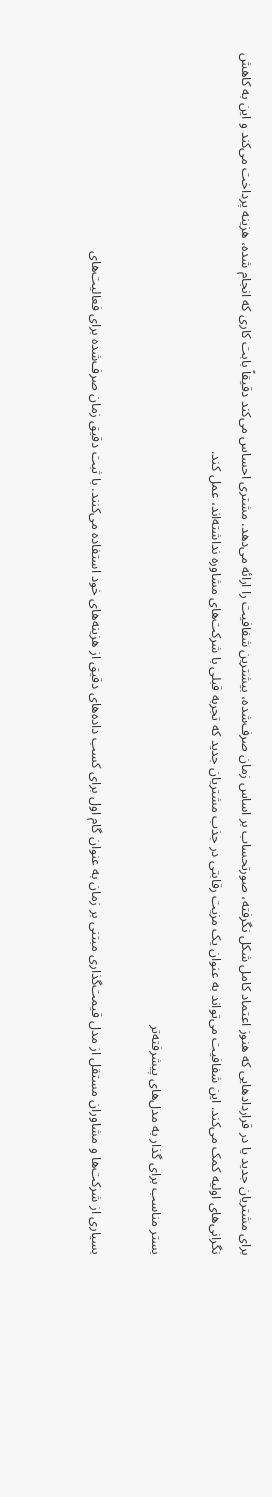برای مشتریان جدید یا در قراردادهایی که هنوز اعتماد کامل شکل نگرفته، صورتحساب بر اساس زمان صرف‌شده، بیشترین شفافیت را ارائه می‌دهد. مشتری احساس می‌کند دقیقاً بابت کاری که انجام شده، هزینه پرداخت می‌کند و این به کاهش نگرانی‌های اولیه کمک می‌کند. این شفافیت می‌تواند به عنوان یک مزیت رقابتی در جذب مشتریان جدید که تجربه قبلی با شرکت‌های مشاوره نداشته‌اند، عمل کند.

بستر مناسب برای گذار به مدل‌های پیشرفته‌تر

بسیاری از شرکت‌ها و مشاوران مستقل از مدل قیمت‌گذاری مبتنی بر زمان به عنوان گام اول برای کسب داده‌های دقیق از هزینه‌های خود استفاده می‌کنند. با ثبت دقیق زمان صرف‌شده برای فعالیت‌های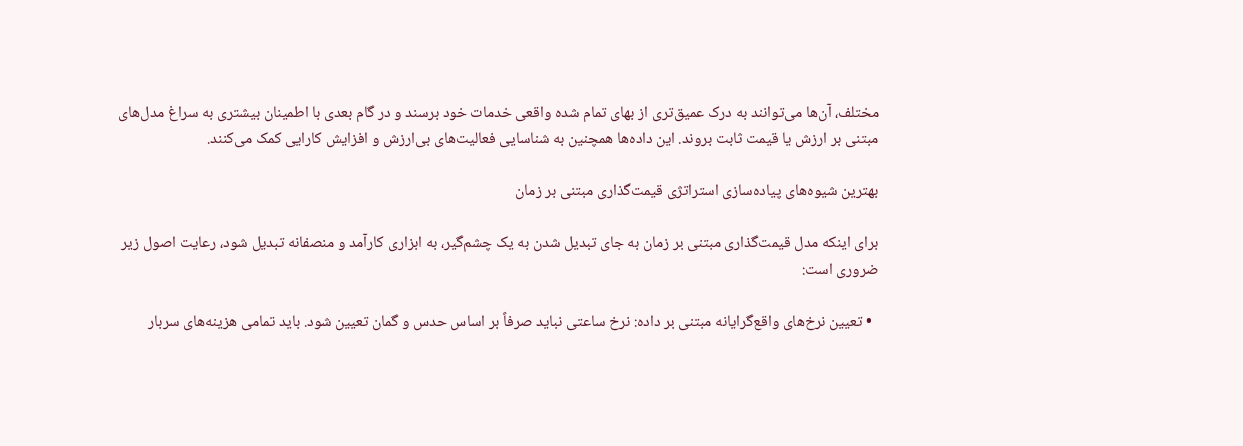مختلف، آن‌ها می‌توانند به درک عمیق‌تری از بهای تمام شده واقعی خدمات خود برسند و در گام بعدی با اطمینان بیشتری به سراغ مدل‌های مبتنی بر ارزش یا قیمت ثابت بروند. این داده‌ها همچنین به شناسایی فعالیت‌های بی‌ارزش و افزایش کارایی کمک می‌کنند.

بهترین شیوه‌های پیاده‌سازی استراتژی قیمت‌گذاری مبتنی بر زمان

برای اینکه مدل قیمت‌گذاری مبتنی بر زمان به جای تبدیل شدن به یک چشم‌گیر، به ابزاری کارآمد و منصفانه تبدیل شود، رعایت اصول زیر ضروری است:

  • تعیین نرخ‌های واقع‌گرایانه مبتنی بر داده: نرخ ساعتی نباید صرفاً بر اساس حدس و گمان تعیین شود. باید تمامی هزینه‌های سربار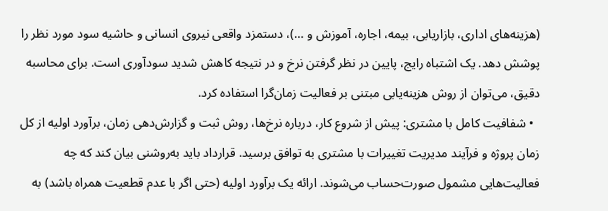(هزینه‌های اداری، بازاریابی، بیمه، اجاره، آموزش و …)، دستمزد واقعی نیروی انسانی و حاشیه سود مورد نظر را پوشش دهد. یک اشتباه رایج، پایین در نظر گرفتن نرخ و در نتیجه کاهش شدید سودآوری است. برای محاسبه دقیق، می‌توان از روش هزینه‌یابی مبتنی بر فعالیت زمان‌گرا استفاده کرد.
  • شفافیت کامل با مشتری: پیش از شروع کار، درباره نرخ‌ها، روش ثبت و گزارش‌دهی زمان، برآورد اولیه از کل زمان پروژه و فرآیند مدیریت تغییرات با مشتری به توافق برسید. قرارداد باید به‌روشنی بیان کند که چه فعالیت‌هایی مشمول صورت‌حساب می‌شوند. ارائه یک برآورد اولیه (حتی اگر با عدم قطعیت همراه باشد) به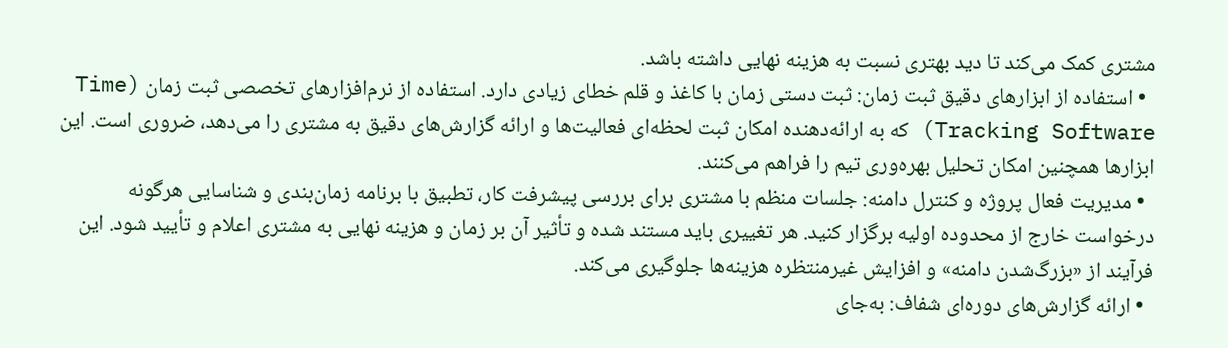مشتری کمک می‌کند تا دید بهتری نسبت به هزینه نهایی داشته باشد.
  • استفاده از ابزارهای دقیق ثبت زمان: ثبت دستی زمان با کاغذ و قلم خطای زیادی دارد. استفاده از نرم‌افزارهای تخصصی ثبت زمان (Time Tracking Software) که به ارائه‌دهنده امکان ثبت لحظه‌ای فعالیت‌ها و ارائه گزارش‌های دقیق به مشتری را می‌دهد، ضروری است. این ابزارها همچنین امکان تحلیل بهره‌وری تیم را فراهم می‌کنند.
  • مدیریت فعال پروژه و کنترل دامنه: جلسات منظم با مشتری برای بررسی پیشرفت کار، تطبیق با برنامه زمان‌بندی و شناسایی هرگونه درخواست خارج از محدوده اولیه برگزار کنید. هر تغییری باید مستند شده و تأثیر آن بر زمان و هزینه نهایی به مشتری اعلام و تأیید شود. این فرآیند از «بزرگ‌شدن دامنه» و افزایش غیرمنتظره هزینه‌ها جلوگیری می‌کند.
  • ارائه گزارش‌های دوره‌ای شفاف: به‌جای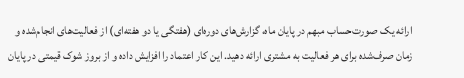ارائه یک صورت‌حساب مبهم در پایان ماه، گزارش‌های دوره‌ای (هفتگی یا دو هفته‌ای) از فعالیت‌های انجام‌شده و زمان صرف‌شده برای هر فعالیت به مشتری ارائه دهید. این کار اعتماد را افزایش داده و از بروز شوک قیمتی در پایان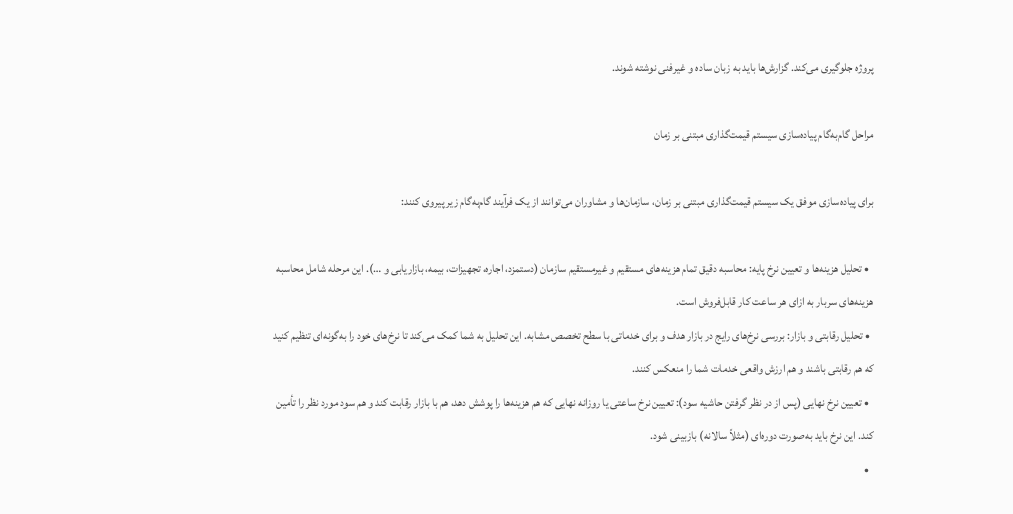پروژه جلوگیری می‌کند. گزارش‌ها باید به زبان ساده و غیرفنی نوشته شوند.

مراحل گام‌به‌گام پیاده‌سازی سیستم قیمت‌گذاری مبتنی بر زمان

برای پیاده‌سازی موفق یک سیستم قیمت‌گذاری مبتنی بر زمان، سازمان‌ها و مشاوران می‌توانند از یک فرآیند گام‌به‌گام زیر پیروی کنند:

  • تحلیل هزینه‌ها و تعیین نرخ پایه: محاسبه دقیق تمام هزینه‌های مستقیم و غیرمستقیم سازمان (دستمزد، اجاره، تجهیزات، بیمه، بازاریابی و …). این مرحله شامل محاسبه هزینه‌های سربار به ازای هر ساعت کار قابل‌فروش است.
  • تحلیل رقابتی و بازار: بررسی نرخ‌های رایج در بازار هدف و برای خدماتی با سطح تخصص مشابه. این تحلیل به شما کمک می‌کند تا نرخ‌های خود را به‌گونه‌ای تنظیم کنید که هم رقابتی باشند و هم ارزش واقعی خدمات شما را منعکس کنند.
  • تعیین نرخ نهایی (پس از در نظر گرفتن حاشیه سود): تعیین نرخ ساعتی یا روزانه نهایی که هم هزینه‌ها را پوشش دهد، هم با بازار رقابت کند و هم سود مورد نظر را تأمین کند. این نرخ باید به‌صورت دوره‌ای (مثلاً سالانه) بازبینی شود.
  •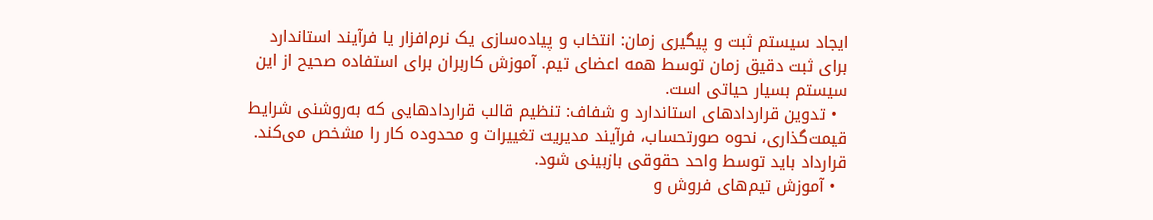ایجاد سیستم ثبت و پیگیری زمان: انتخاب و پیاده‌سازی یک نرم‌افزار یا فرآیند استاندارد برای ثبت دقیق زمان توسط همه اعضای تیم. آموزش کاربران برای استفاده صحیح از این سیستم بسیار حیاتی است.
  • تدوین قراردادهای استاندارد و شفاف: تنظیم قالب قراردادهایی که به‌روشنی شرایط قیمت‌گذاری، نحوه صورتحساب، فرآیند مدیریت تغییرات و محدوده کار را مشخص می‌کند. قرارداد باید توسط واحد حقوقی بازبینی شود.
  • آموزش تیم‌های فروش و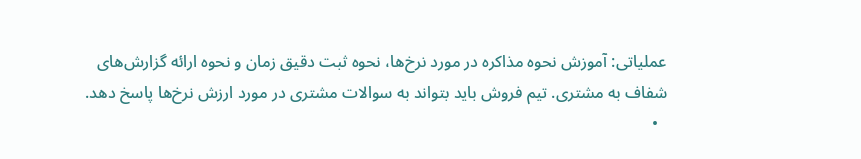عملیاتی: آموزش نحوه مذاکره در مورد نرخ‌ها، نحوه ثبت دقیق زمان و نحوه ارائه گزارش‌های شفاف به مشتری. تیم فروش باید بتواند به سوالات مشتری در مورد ارزش نرخ‌ها پاسخ دهد.
  •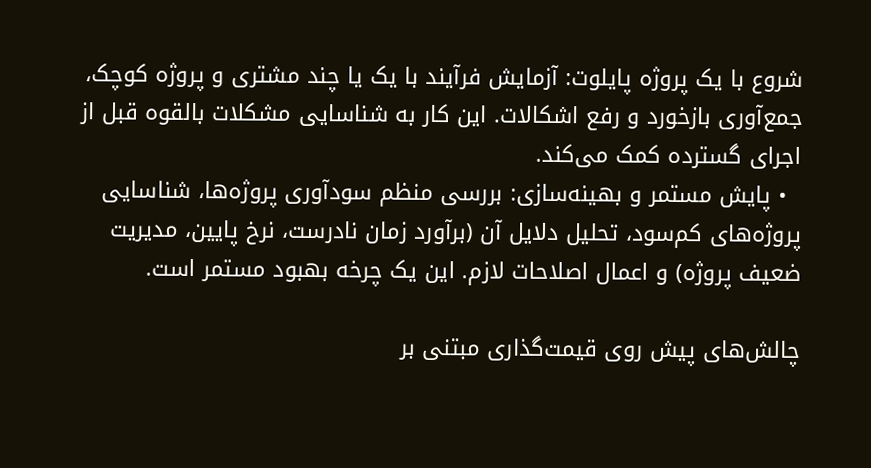شروع با یک پروژه پایلوت: آزمایش فرآیند با یک یا چند مشتری و پروژه کوچک، جمع‌آوری بازخورد و رفع اشکالات. این کار به شناسایی مشکلات بالقوه قبل از اجرای گسترده کمک می‌کند.
  • پایش مستمر و بهینه‌سازی: بررسی منظم سودآوری پروژه‌ها، شناسایی پروژه‌های کم‌سود، تحلیل دلایل آن (برآورد زمان نادرست، نرخ پایین، مدیریت ضعیف پروژه) و اعمال اصلاحات لازم. این یک چرخه بهبود مستمر است.

چالش‌های پیش روی قیمت‌گذاری مبتنی بر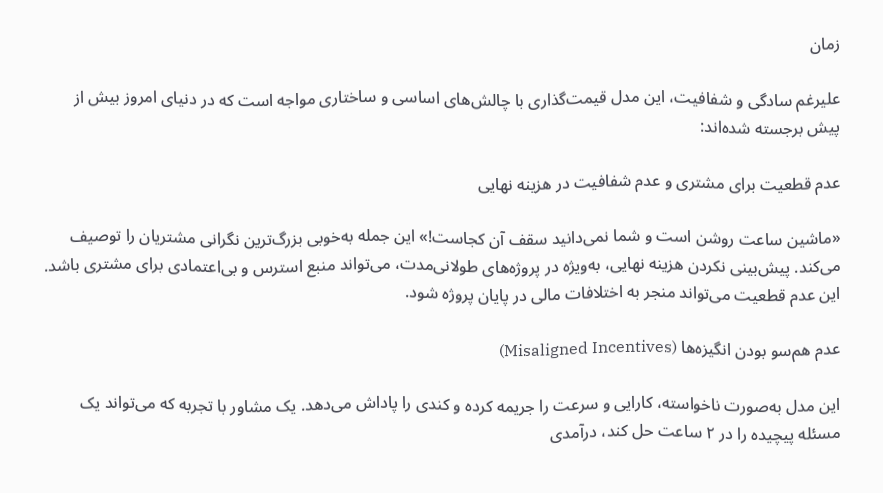زمان

علیرغم سادگی و شفافیت، این مدل قیمت‌گذاری با چالش‌های اساسی و ساختاری مواجه است که در دنیای امروز بیش از پیش برجسته شده‌اند:

عدم قطعیت برای مشتری و عدم شفافیت در هزینه نهایی

«ماشین ساعت روشن است و شما نمی‌دانید سقف آن کجاست!» این جمله به‌خوبی بزرگ‌ترین نگرانی مشتریان را توصیف می‌کند. پیش‌بینی نکردن هزینه نهایی، به‌ویژه در پروژه‌های طولانی‌مدت، می‌تواند منبع استرس و بی‌اعتمادی برای مشتری باشد. این عدم قطعیت می‌تواند منجر به اختلافات مالی در پایان پروژه شود.

عدم هم‌سو بودن انگیزه‌ها (Misaligned Incentives)

این مدل به‌صورت ناخواسته، کارایی و سرعت را جریمه کرده و کندی را پاداش می‌دهد. یک مشاور با تجربه که می‌تواند یک مسئله پیچیده را در ۲ ساعت حل کند، درآمدی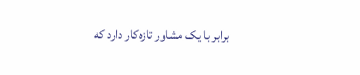برابر با یک مشاور تازه‌کار دارد که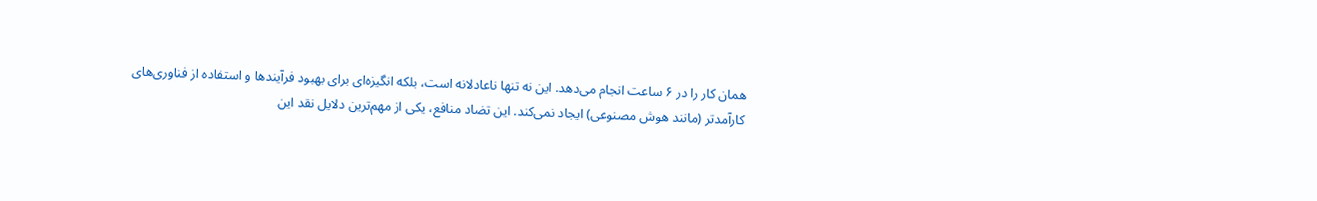همان کار را در ۶ ساعت انجام می‌دهد. این نه تنها ناعادلانه است، بلکه انگیزه‌ای برای بهبود فرآیندها و استفاده از فناوری‌های کارآمدتر (مانند هوش مصنوعی) ایجاد نمی‌کند. این تضاد منافع، یکی از مهم‌ترین دلایل نقد این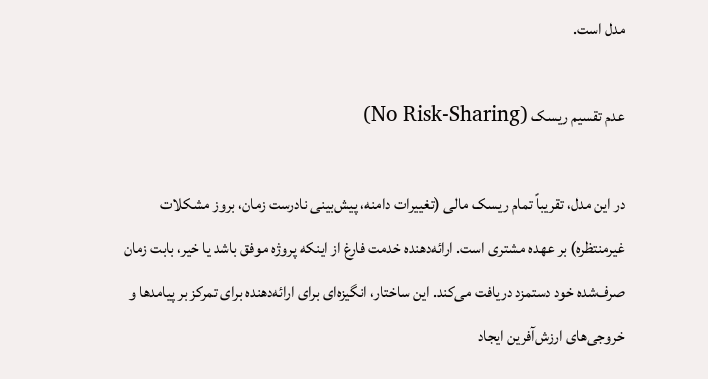مدل است.

عدم تقسیم ریسک (No Risk-Sharing)

در این مدل، تقریباً تمام ریسک مالی (تغییرات دامنه، پیش‌بینی نادرست زمان، بروز مشکلات غیرمنتظره) بر عهده مشتری است. ارائه‌دهنده خدمت فارغ از اینکه پروژه موفق باشد یا خیر، بابت زمان صرف‌شده خود دستمزد دریافت می‌کند. این ساختار، انگیزه‌ای برای ارائه‌دهنده برای تمرکز بر پیامدها و خروجی‌های ارزش‌آفرین ایجاد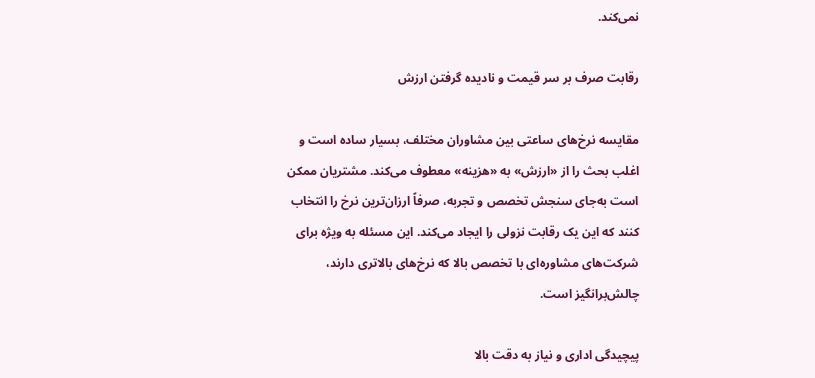نمی‌کند.

رقابت صرف بر سر قیمت و نادیده گرفتن ارزش

مقایسه نرخ‌های ساعتی بین مشاوران مختلف، بسیار ساده است و اغلب بحث را از «ارزش» به «هزینه» معطوف می‌کند. مشتریان ممکن است به‌جای سنجش تخصص و تجربه، صرفاً ارزان‌ترین نرخ را انتخاب کنند که این یک رقابت نزولی را ایجاد می‌کند. این مسئله به ویژه برای شرکت‌های مشاوره‌ای با تخصص بالا که نرخ‌های بالاتری دارند، چالش‌برانگیز است.

پیچیدگی اداری و نیاز به دقت بالا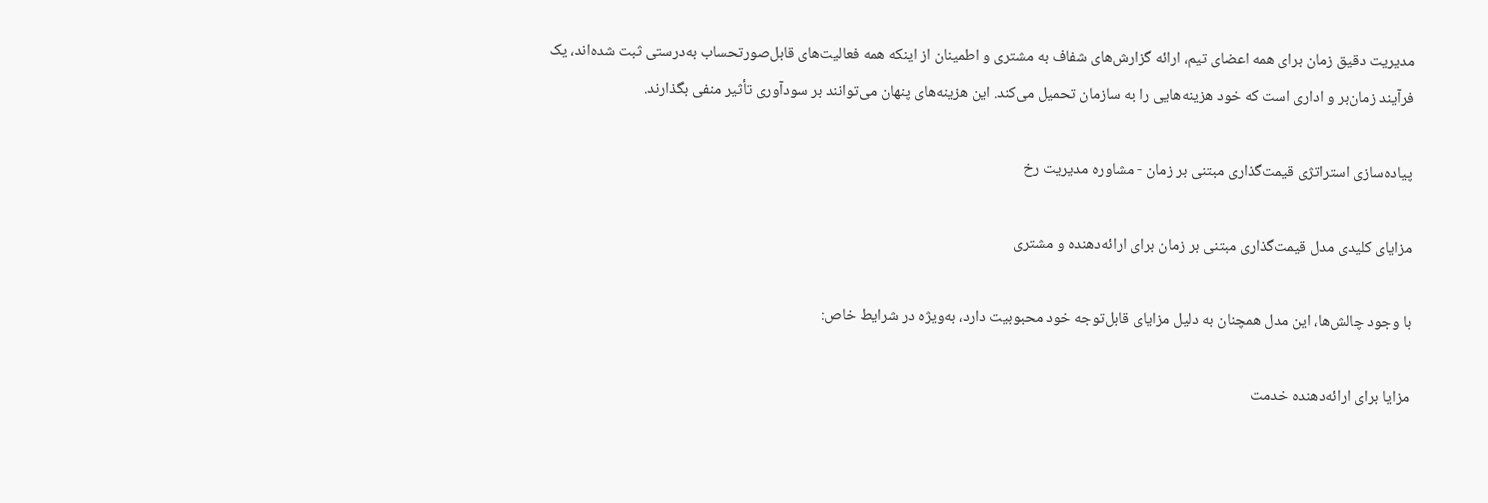مدیریت دقیق زمان برای همه اعضای تیم، ارائه گزارش‌های شفاف به مشتری و اطمینان از اینکه همه فعالیت‌های قابل‌صورتحساب به‌درستی ثبت شده‌اند، یک فرآیند زمان‌بر و اداری است که خود هزینه‌هایی را به سازمان تحمیل می‌کند. این هزینه‌های پنهان می‌توانند بر سودآوری تأثیر منفی بگذارند.

پیاده‌سازی استراتژی قیمت‌گذاری مبتنی بر زمان - مشاوره مدیریت رخ

مزایای کلیدی مدل قیمت‌گذاری مبتنی بر زمان برای ارائه‌دهنده و مشتری

با وجود چالش‌ها، این مدل همچنان به دلیل مزایای قابل‌توجه خود محبوبیت دارد، به‌ویژه در شرایط خاص:

مزایا برای ارائه‌دهنده خدمت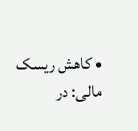• کاهش ریسک مالی: در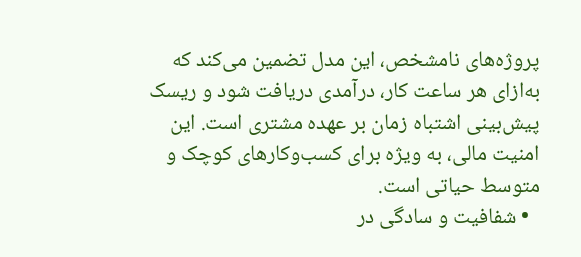پروژه‌های نامشخص، این مدل تضمین می‌کند که به‌ازای هر ساعت کار، درآمدی دریافت شود و ریسک پیش‌بینی اشتباه زمان بر عهده مشتری است. این امنیت مالی، به ویژه برای کسب‌وکارهای کوچک و متوسط حیاتی است.
  • شفافیت و سادگی در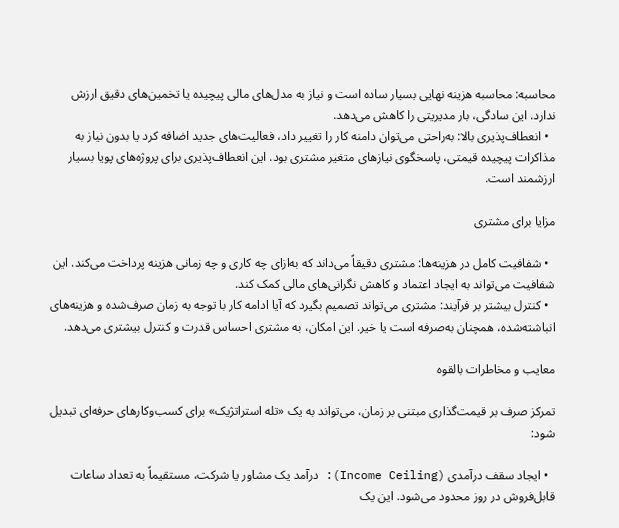محاسبه: محاسبه هزینه نهایی بسیار ساده است و نیاز به مدل‌های مالی پیچیده یا تخمین‌های دقیق ارزش ندارد. این سادگی، بار مدیریتی را کاهش می‌دهد.
  • انعطاف‌پذیری بالا: به‌راحتی می‌توان دامنه کار را تغییر داد، فعالیت‌های جدید اضافه کرد یا بدون نیاز به مذاکرات پیچیده قیمتی، پاسخگوی نیازهای متغیر مشتری بود. این انعطاف‌پذیری برای پروژه‌های پویا بسیار ارزشمند است.

مزایا برای مشتری

  • شفافیت کامل در هزینه‌ها: مشتری دقیقاً می‌داند که به‌ازای چه کاری و چه زمانی هزینه پرداخت می‌کند. این شفافیت می‌تواند به ایجاد اعتماد و کاهش نگرانی‌های مالی کمک کند.
  • کنترل بیشتر بر فرآیند: مشتری می‌تواند تصمیم بگیرد که آیا ادامه کار با توجه به زمان صرف‌شده و هزینه‌های انباشته‌شده، همچنان به‌صرفه است یا خیر. این امکان، به مشتری احساس قدرت و کنترل بیشتری می‌دهد.

معایب و مخاطرات بالقوه

تمرکز صرف بر قیمت‌گذاری مبتنی بر زمان، می‌تواند به یک «تله استراتژیک» برای کسب‌وکارهای حرفه‌ای تبدیل شود:

  • ایجاد سقف درآمدی (Income Ceiling): درآمد یک مشاور یا شرکت، مستقیماً به تعداد ساعات قابل‌فروش در روز محدود می‌شود. این یک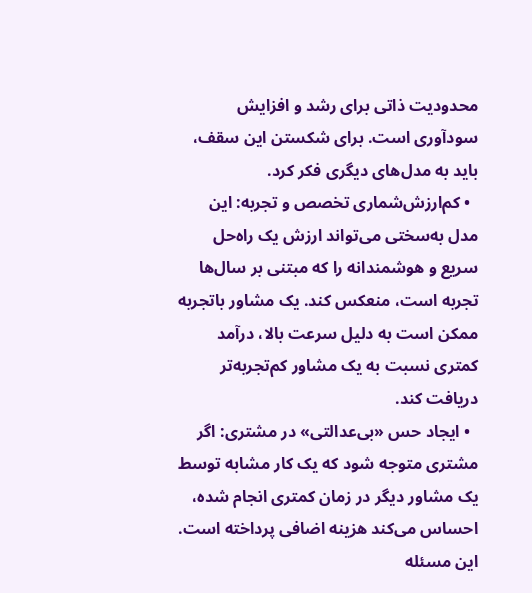محدودیت ذاتی برای رشد و افزایش سودآوری است. برای شکستن این سقف، باید به مدل‌های دیگری فکر کرد.
  • کم‌ارزش‌شماری تخصص و تجربه: این مدل به‌سختی می‌تواند ارزش یک راه‌حل سریع و هوشمندانه را که مبتنی بر سال‌ها تجربه است، منعکس کند. یک مشاور باتجربه ممکن است به دلیل سرعت بالا، درآمد کمتری نسبت به یک مشاور کم‌تجربه‌تر دریافت کند.
  • ایجاد حس «بی‌عدالتی» در مشتری: اگر مشتری متوجه شود که یک کار مشابه توسط یک مشاور دیگر در زمان کمتری انجام شده، احساس می‌کند هزینه اضافی پرداخته است. این مسئله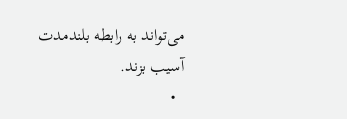می‌تواند به رابطه بلندمدت آسیب بزند.
  •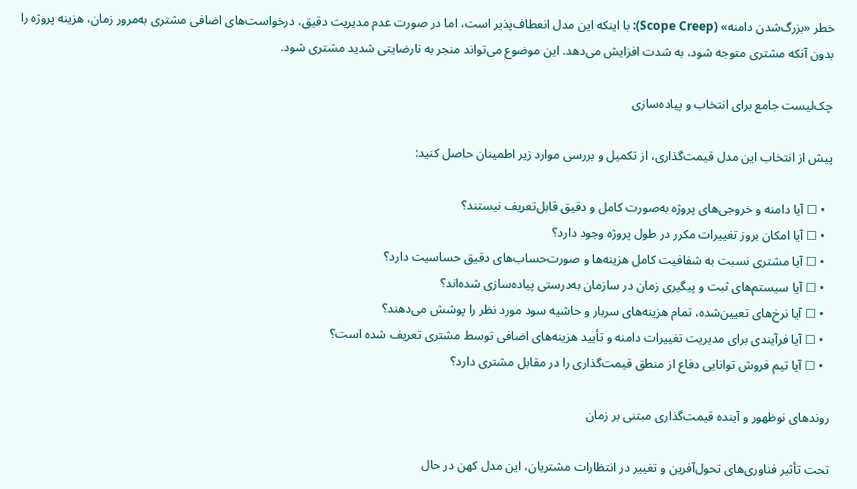خطر «بزرگ‌شدن دامنه» (Scope Creep): با اینکه این مدل انعطاف‌پذیر است، اما در صورت عدم مدیریت دقیق، درخواست‌های اضافی مشتری به‌مرور زمان، هزینه پروژه را بدون آنکه مشتری متوجه شود، به شدت افزایش می‌دهد. این موضوع می‌تواند منجر به نارضایتی شدید مشتری شود.

چک‌لیست جامع برای انتخاب و پیاده‌سازی

پیش از انتخاب این مدل قیمت‌گذاری، از تکمیل و بررسی موارد زیر اطمینان حاصل کنید:

  • ☐ آیا دامنه و خروجی‌های پروژه به‌صورت کامل و دقیق قابل‌تعریف نیستند؟
  • ☐ آیا امکان بروز تغییرات مکرر در طول پروژه وجود دارد؟
  • ☐ آیا مشتری نسبت به شفافیت کامل هزینه‌ها و صورت‌حساب‌های دقیق حساسیت دارد؟
  • ☐ آیا سیستم‌های ثبت و پیگیری زمان در سازمان به‌درستی پیاده‌سازی شده‌اند؟
  • ☐ آیا نرخ‌های تعیین‌شده، تمام هزینه‌های سربار و حاشیه سود مورد نظر را پوشش می‌دهند؟
  • ☐ آیا فرآیندی برای مدیریت تغییرات دامنه و تأیید هزینه‌های اضافی توسط مشتری تعریف شده است؟
  • ☐ آیا تیم فروش توانایی دفاع از منطق قیمت‌گذاری را در مقابل مشتری دارد؟

روندهای نوظهور و آینده قیمت‌گذاری مبتنی بر زمان

تحت تأثیر فناوری‌های تحول‌آفرین و تغییر در انتظارات مشتریان، این مدل کهن در حال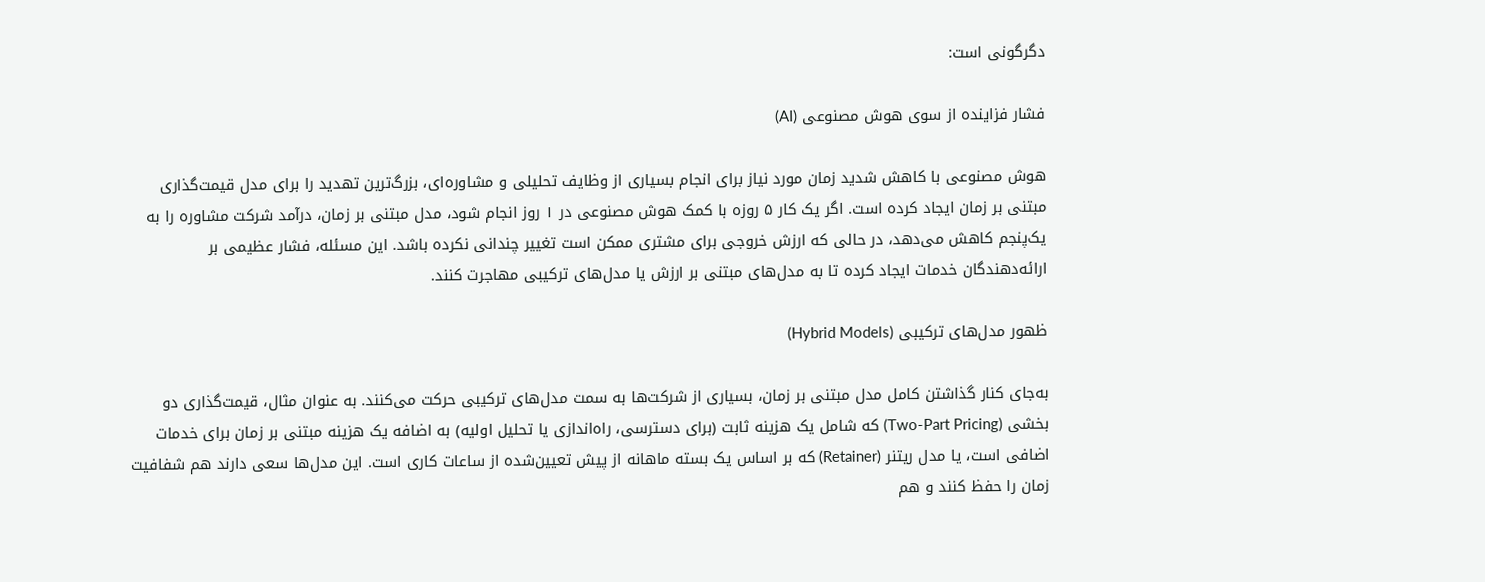دگرگونی است:

فشار فزاینده از سوی هوش مصنوعی (AI)

هوش مصنوعی با کاهش شدید زمان مورد نیاز برای انجام بسیاری از وظایف تحلیلی و مشاوره‌ای، بزرگ‌ترین تهدید را برای مدل قیمت‌گذاری مبتنی بر زمان ایجاد کرده است. اگر یک کار ۵ روزه با کمک هوش مصنوعی در ۱ روز انجام شود، مدل مبتنی بر زمان، درآمد شرکت مشاوره را به یک‌پنجم کاهش می‌دهد، در حالی که ارزش خروجی برای مشتری ممکن است تغییر چندانی نکرده باشد. این مسئله، فشار عظیمی بر ارائه‌دهندگان خدمات ایجاد کرده تا به مدل‌های مبتنی بر ارزش یا مدل‌های ترکیبی مهاجرت کنند.

ظهور مدل‌های ترکیبی (Hybrid Models)

به‌جای کنار گذاشتن کامل مدل مبتنی بر زمان، بسیاری از شرکت‌ها به سمت مدل‌های ترکیبی حرکت می‌کنند. به عنوان مثال، قیمت‌گذاری دو بخشی (Two-Part Pricing) که شامل یک هزینه ثابت (برای دسترسی، راه‌اندازی یا تحلیل اولیه) به اضافه یک هزینه مبتنی بر زمان برای خدمات اضافی است، یا مدل ریتنر (Retainer) که بر اساس یک بسته ماهانه از پیش تعیین‌شده از ساعات کاری است. این مدل‌ها سعی دارند هم شفافیت زمان را حفظ کنند و هم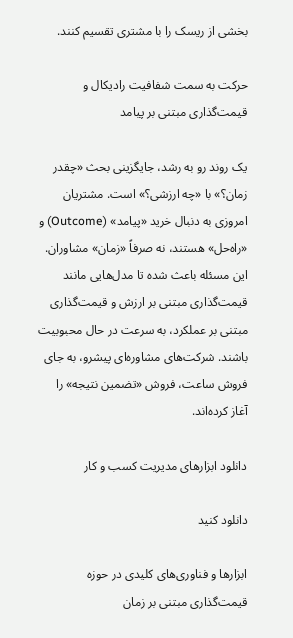بخشی از ریسک را با مشتری تقسیم کنند.

حرکت به سمت شفافیت رادیکال و قیمت‌گذاری مبتنی بر پیامد

یک روند رو به رشد، جایگزینی بحث «چقدر زمان؟» با «چه ارزشی؟» است. مشتریان امروزی به دنبال خرید «پیامد» (Outcome) و «راه‌حل» هستند، نه صرفاً «زمان» مشاوران. این مسئله باعث شده تا مدل‌هایی مانند قیمت‌گذاری مبتنی بر ارزش و قیمت‌گذاری مبتنی بر عملکرد، به سرعت در حال محبوبیت باشند. شرکت‌های مشاوره‌ای پیشرو، به جای فروش ساعت، فروش «تضمین نتیجه» را آغاز کرده‌اند.

دانلود ابزارهای مدیریت کسب و کار

دانلود کنید

ابزارها و فناوری‌های کلیدی در حوزه قیمت‌گذاری مبتنی بر زمان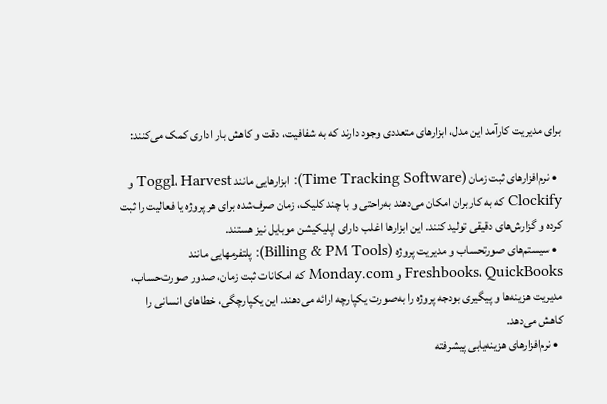برای مدیریت کارآمد این مدل، ابزارهای متعددی وجود دارند که به شفافیت، دقت و کاهش بار اداری کمک می‌کنند:

  • نرم‌افزارهای ثبت زمان (Time Tracking Software): ابزارهایی مانند Toggl، Harvest و Clockify که به کاربران امکان می‌دهند به‌راحتی و با چند کلیک، زمان صرف‌شده برای هر پروژه یا فعالیت را ثبت کرده و گزارش‌های دقیقی تولید کنند. این ابزارها اغلب دارای اپلیکیشن موبایل نیز هستند.
  • سیستم‌های صورتحساب و مدیریت پروژه (Billing & PM Tools): پلتفرمهایی مانند Freshbooks، QuickBooks و Monday.com که امکانات ثبت زمان، صدور صورت‌حساب، مدیریت هزینه‌ها و پیگیری بودجه پروژه را به‌صورت یکپارچه ارائه می‌دهند. این یکپارچگی، خطاهای انسانی را کاهش می‌دهد.
  • نرم‌افزارهای هزینه‌یابی پیشرفته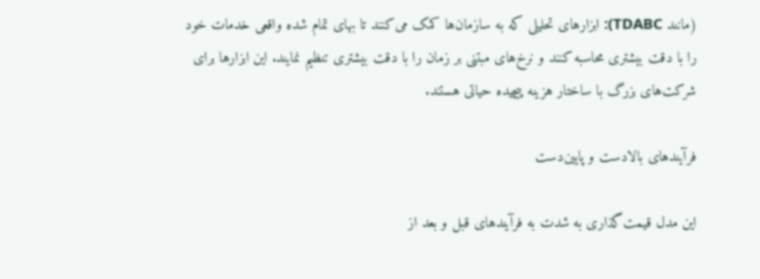(مانند TDABC): ابزارهای تحلیلی که به سازمان‌ها کمک می‌کنند تا بهای تمام شده واقعی خدمات خود را با دقت بیشتری محاسبه کنند و نرخ‌های مبتنی بر زمان را با دقت بیشتری تنظیم نمایند. این ابزارها برای شرکت‌های بزرگ با ساختار هزینه پیچیده حیاتی هستند.

فرآیندهای بالادست و پایین‌دست

این مدل قیمت‌گذاری به شدت به فرآیندهای قبل و بعد از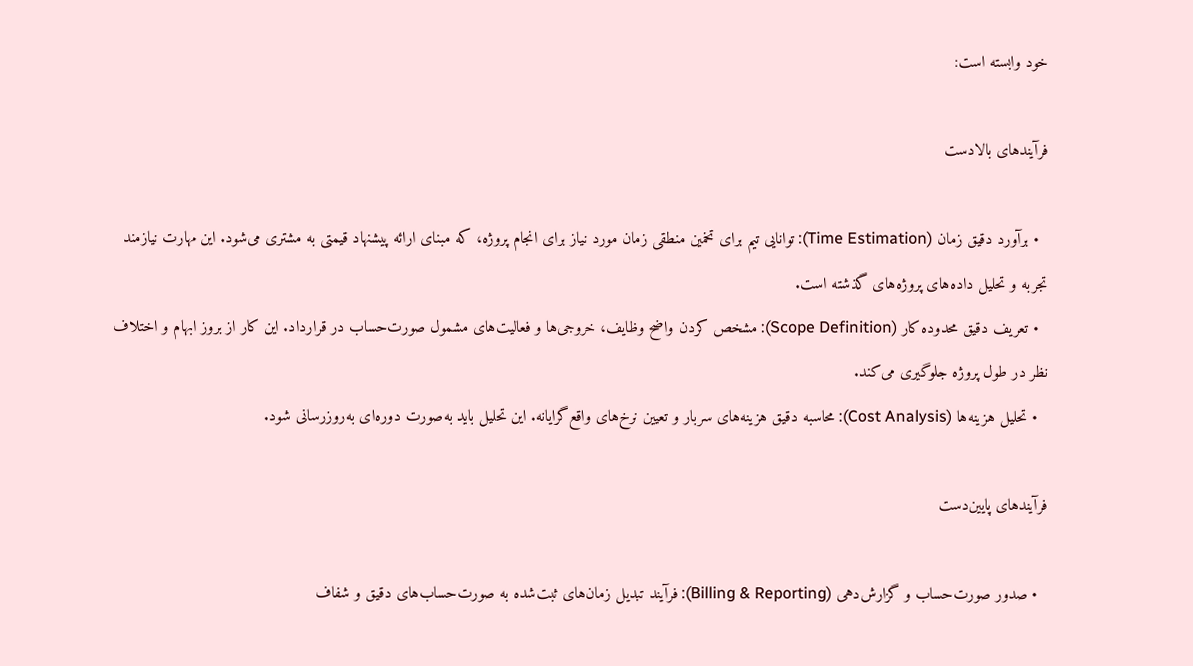خود وابسته است:

فرآیندهای بالادست

  • برآورد دقیق زمان (Time Estimation): توانایی تیم برای تخمین منطقی زمان مورد نیاز برای انجام پروژه، که مبنای ارائه پیشنهاد قیمتی به مشتری می‌شود. این مهارت نیازمند تجربه و تحلیل داده‌های پروژه‌های گذشته است.
  • تعریف دقیق محدوده کار (Scope Definition): مشخص کردن واضح وظایف، خروجی‌ها و فعالیت‌های مشمول صورت‌حساب در قرارداد. این کار از بروز ابهام و اختلاف نظر در طول پروژه جلوگیری می‌کند.
  • تحلیل هزینه‌ها (Cost Analysis): محاسبه دقیق هزینه‌های سربار و تعیین نرخ‌های واقع‌گرایانه. این تحلیل باید به‌صورت دوره‌ای به‌روزرسانی شود.

فرآیندهای پایین‌دست

  • صدور صورت‌حساب و گزارش‌دهی (Billing & Reporting): فرآیند تبدیل زمان‌های ثبت‌شده به صورت‌حساب‌های دقیق و شفاف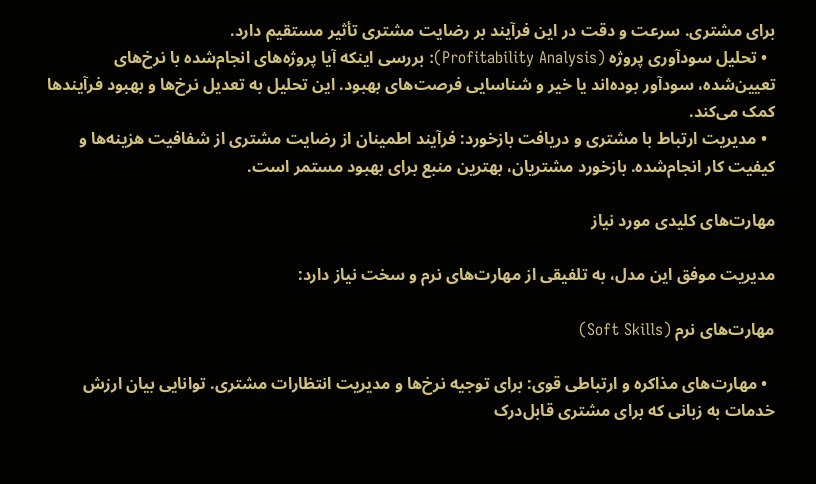برای مشتری. سرعت و دقت در این فرآیند بر رضایت مشتری تأثیر مستقیم دارد.
  • تحلیل سودآوری پروژه (Profitability Analysis): بررسی اینکه آیا پروژه‌های انجام‌شده با نرخ‌های تعیین‌شده، سودآور بوده‌اند یا خیر و شناسایی فرصت‌های بهبود. این تحلیل به تعدیل نرخ‌ها و بهبود فرآیندها کمک می‌کند.
  • مدیریت ارتباط با مشتری و دریافت بازخورد: فرآیند اطمینان از رضایت مشتری از شفافیت هزینه‌ها و کیفیت کار انجام‌شده. بازخورد مشتریان، بهترین منبع برای بهبود مستمر است.

مهارت‌های کلیدی مورد نیاز

مدیریت موفق این مدل، به تلفیقی از مهارت‌های نرم و سخت نیاز دارد:

مهارت‌های نرم (Soft Skills)

  • مهارت‌های مذاکره و ارتباطی قوی: برای توجیه نرخ‌ها و مدیریت انتظارات مشتری. توانایی بیان ارزش خدمات به زبانی که برای مشتری قابل‌درک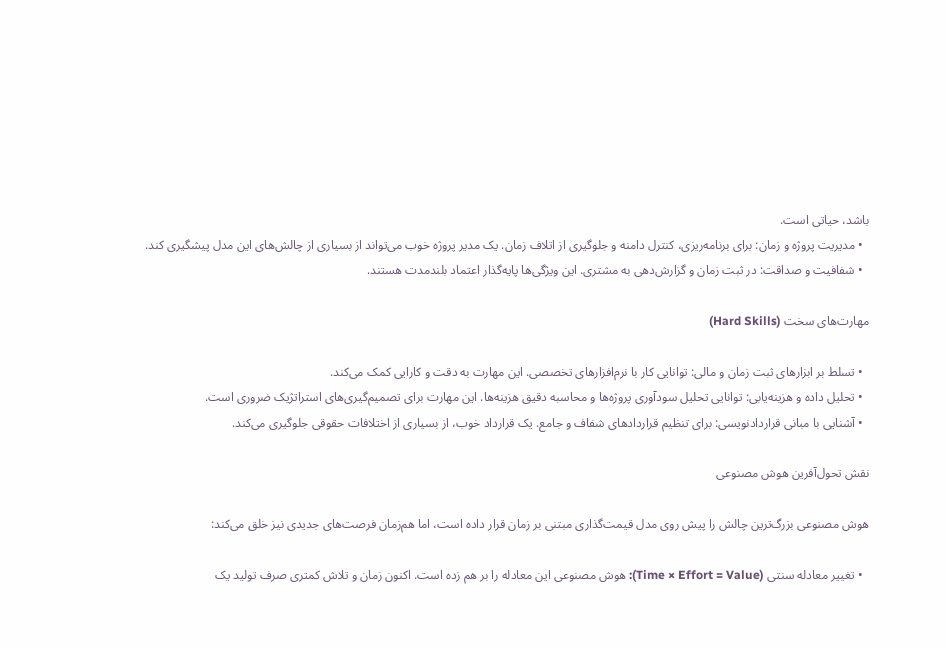باشد، حیاتی است.
  • مدیریت پروژه و زمان: برای برنامه‌ریزی، کنترل دامنه و جلوگیری از اتلاف زمان. یک مدیر پروژه خوب می‌تواند از بسیاری از چالش‌های این مدل پیشگیری کند.
  • شفافیت و صداقت: در ثبت زمان و گزارش‌دهی به مشتری. این ویژگی‌ها پایه‌گذار اعتماد بلندمدت هستند.

مهارت‌های سخت (Hard Skills)

  • تسلط بر ابزارهای ثبت زمان و مالی: توانایی کار با نرم‌افزارهای تخصصی. این مهارت به دقت و کارایی کمک می‌کند.
  • تحلیل داده و هزینه‌یابی: توانایی تحلیل سودآوری پروژه‌ها و محاسبه دقیق هزینه‌ها. این مهارت برای تصمیم‌گیری‌های استراتژیک ضروری است.
  • آشنایی با مبانی قراردادنویسی: برای تنظیم قراردادهای شفاف و جامع. یک قرارداد خوب، از بسیاری از اختلافات حقوقی جلوگیری می‌کند.

نقش تحول‌آفرین هوش مصنوعی

هوش مصنوعی بزرگ‌ترین چالش را پیش روی مدل قیمت‌گذاری مبتنی بر زمان قرار داده است، اما هم‌زمان فرصت‌های جدیدی نیز خلق می‌کند:

  • تغییر معادله سنتی (Time × Effort = Value): هوش مصنوعی این معادله را بر هم زده است. اکنون زمان و تلاش کمتری صرف تولید یک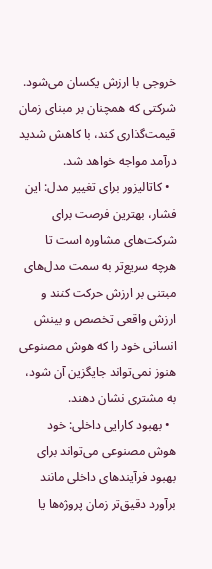خروجی با ارزش یکسان می‌شود. شرکتی که همچنان بر مبنای زمان قیمت‌گذاری کند، با کاهش شدید درآمد مواجه خواهد شد.
  • کاتالیزور برای تغییر مدل: این فشار، بهترین فرصت برای شرکت‌های مشاوره است تا هرچه سریع‌تر به سمت مدل‌های مبتنی بر ارزش حرکت کنند و ارزش واقعی تخصص و بینش انسانی خود را که هوش مصنوعی هنوز نمی‌تواند جایگزین آن شود، به مشتری نشان دهند.
  • بهبود کارایی داخلی: خود هوش مصنوعی می‌تواند برای بهبود فرآیندهای داخلی مانند برآورد دقیق‌تر زمان پروژه‌ها یا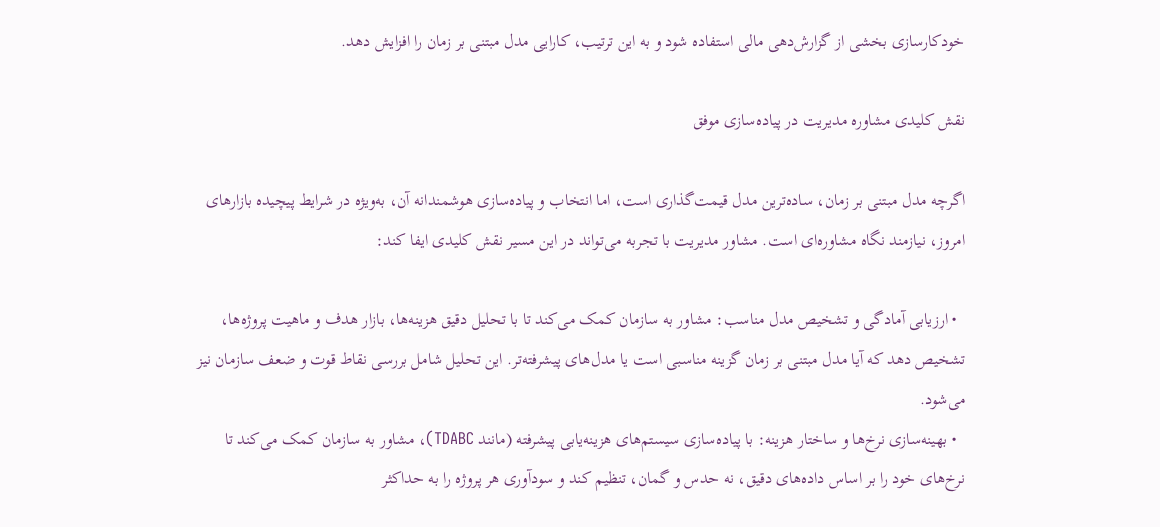خودکارسازی بخشی از گزارش‌دهی مالی استفاده شود و به این ترتیب، کارایی مدل مبتنی بر زمان را افزایش دهد.

نقش کلیدی مشاوره مدیریت در پیاده‌سازی موفق

اگرچه مدل مبتنی بر زمان، ساده‌ترین مدل قیمت‌گذاری است، اما انتخاب و پیاده‌سازی هوشمندانه آن، به‌ویژه در شرایط پیچیده بازارهای امروز، نیازمند نگاه مشاوره‌ای است. مشاور مدیریت با تجربه می‌تواند در این مسیر نقش کلیدی ایفا کند:

  • ارزیابی آمادگی و تشخیص مدل مناسب: مشاور به سازمان کمک می‌کند تا با تحلیل دقیق هزینه‌ها، بازار هدف و ماهیت پروژه‌ها، تشخیص دهد که آیا مدل مبتنی بر زمان گزینه مناسبی است یا مدل‌های پیشرفته‌تر. این تحلیل شامل بررسی نقاط قوت و ضعف سازمان نیز می‌شود.
  • بهینه‌سازی نرخ‌ها و ساختار هزینه: با پیاده‌سازی سیستم‌های هزینه‌یابی پیشرفته (مانند TDABC)، مشاور به سازمان کمک می‌کند تا نرخ‌های خود را بر اساس داده‌های دقیق، نه حدس و گمان، تنظیم کند و سودآوری هر پروژه را به حداکثر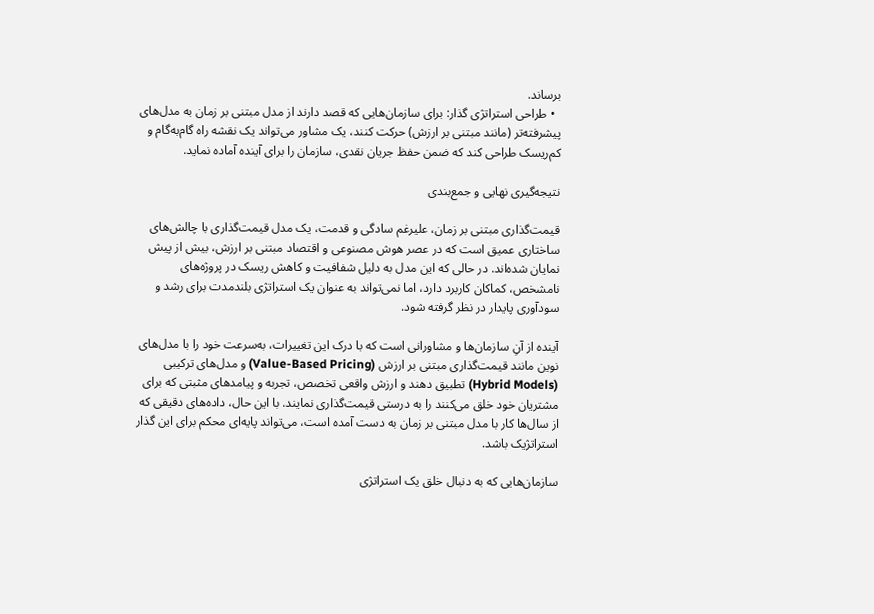برساند.
  • طراحی استراتژی گذار: برای سازمان‌هایی که قصد دارند از مدل مبتنی بر زمان به مدل‌های پیشرفته‌تر (مانند مبتنی بر ارزش) حرکت کنند، یک مشاور می‌تواند یک نقشه راه گام‌به‌گام و کم‌ریسک طراحی کند که ضمن حفظ جریان نقدی، سازمان را برای آینده آماده نماید.

نتیجه‌گیری نهایی و جمع‌بندی

قیمت‌گذاری مبتنی بر زمان، علیرغم سادگی و قدمت، یک مدل قیمت‌گذاری با چالش‌های ساختاری عمیق است که در عصر هوش مصنوعی و اقتصاد مبتنی بر ارزش، بیش از پیش نمایان شده‌اند. در حالی که این مدل به دلیل شفافیت و کاهش ریسک در پروژه‌های نامشخص، کماکان کاربرد دارد، اما نمی‌تواند به عنوان یک استراتژی بلندمدت برای رشد و سودآوری پایدار در نظر گرفته شود.

آینده از آنِ سازمان‌ها و مشاورانی است که با درک این تغییرات، به‌سرعت خود را با مدل‌های نوین مانند قیمت‌گذاری مبتنی بر ارزش (Value-Based Pricing) و مدل‌های ترکیبی (Hybrid Models) تطبیق دهند و ارزش واقعی تخصص، تجربه و پیامدهای مثبتی که برای مشتریان خود خلق می‌کنند را به درستی قیمت‌گذاری نمایند. با این حال، داده‌های دقیقی که از سال‌ها کار با مدل مبتنی بر زمان به دست آمده است، می‌تواند پایه‌ای محکم برای این گذار استراتژیک باشد.

سازمان‌هایی که به دنبال خلق یک استراتژی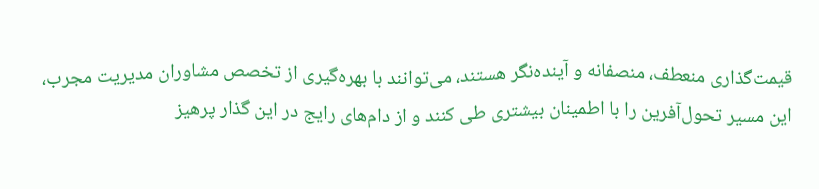قیمت‌گذاری منعطف، منصفانه و آینده‌نگر هستند، می‌توانند با بهره‌گیری از تخصص مشاوران مدیریت مجرب، این مسیر تحول‌آفرین را با اطمینان بیشتری طی کنند و از دام‌های رایج در این گذار پرهیز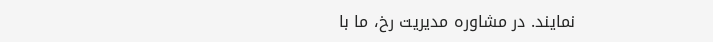نمایند. در مشاوره مدیریت رخ، ما با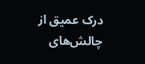درک عمیق از چالش‌های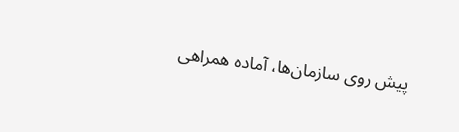پیش روی سازمان‌ها، آماده همراهی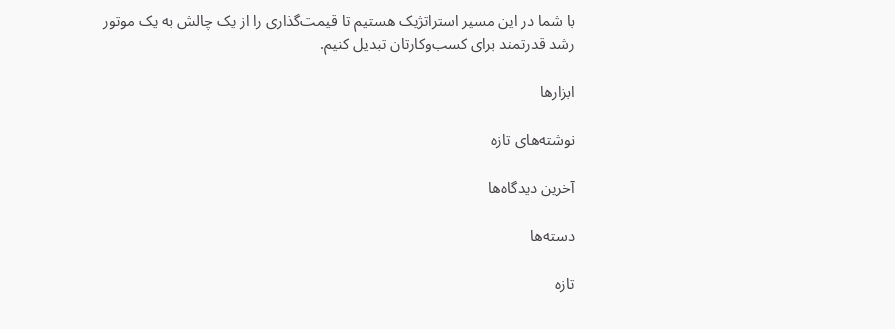با شما در این مسیر استراتژیک هستیم تا قیمت‌گذاری را از یک چالش به یک موتور رشد قدرتمند برای کسب‌وکارتان تبدیل کنیم.

ابزارها

نوشته‌های تازه

آخرین دیدگاه‌ها

دسته‌ها

تازه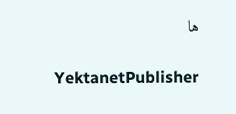ها

YektanetPublisher